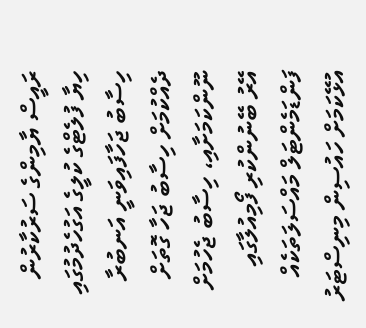ރައީސް ޔާމިންގެ ސަރުކާރުން ހިޔާ ފުލެޓްގެ ކުލީގެ އަގުހެދުމުގައި ހިސާބު ޖަހާފައިވަނީ އަނބުރާ ދެއްކުމަށް ހިސާބު ޖަހާ ގޮތަށް ނޫންކަމަށާއި، ހިސާބު ޖެހުމަށް އޭރު ބޭނުންކުރި ފޯމިއުލާގައި ފަންޑަމެންޓަލް މައްސަލަތަކެއް އުޅޭކަމަށް ހައުސިން މިނިސްޓަރު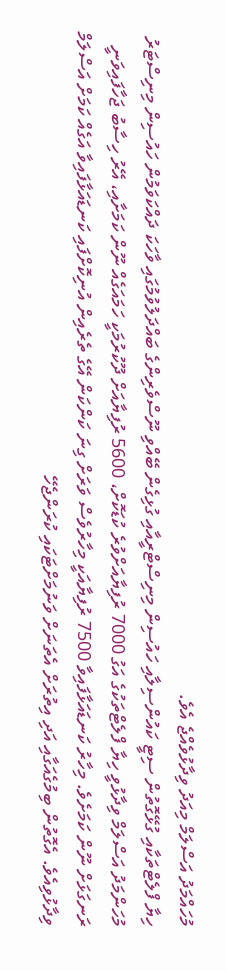މުހައްމަދު އަސްލަމް މިއަދު ވިދާޅުވެއްޖެ އެވެ.
ހިޔާ ފްލެޓްތަކާއި ގުޅޭގޮތުން ސިޓީ ކައުންސިލާއި ހައުސިން މިނިސްޓްރީއާއި ގުޅިގެން ބޭއްވި ނޫސްވެރިންގެ ބައްދަލުވުމުގައި ވާހަކަ ދައްކަވަމުން ހައުސިން މިނިސްޓަރު މުހަންމަދު އަސްލަމް ވިދާޅުވީ ހިޔާ ފްލެޓްތަކުގެ އަގު 7000 ރުފިޔާއަށްވުރެ ކުޑަކޮށް، 5600 ރުފިޔާއަށް ދޫކުރުމަކީ ހަމައަގެއް ނޫން ކަމަށާއި، އޭރު ހިސާބު ޖަހާފައިވަނީ ރަނގަޅަށް ނޫން ކަމަށެވެ. މިހާރު ކަނޑައަޅާފައިވާ 7500 ރުފިޔާއަކީ މިހާރުވެސް ވަރަށް ގިނަ ކަންކަން އޭގެ ތެރެއިން އުނިކޮށްފައި ކަނޑައަޅާފައިވާ އަގެއް ކަމަށް އަސްލަމް ވިދާޅުވިއެވެ. އެގޮތުން ބިމުގެއަގާއި އަދި އިތުރަށް އެތަނަށް ވަނުމަށްޓަކައި ކުރަންޖެހޭ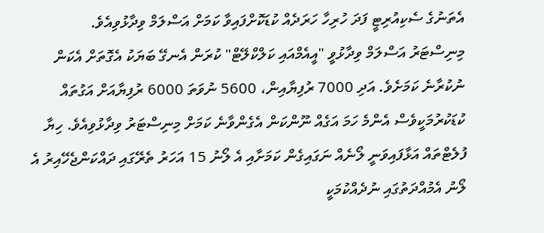އެތަނުގެ ސެކިއުރިޓީ ފަދަ ހުރިހާ ހަރަދެއް ކުޑަކޮށްފައިވާ ކަމަށް އަސްލަމް ވިދާޅުވިއެވެ.
މިނިސްޓަރު އަސްލަމް ވިދާޅުވީ "އީއެމްއައި ކަލްކްލޭޓް" ކުރަން އެނގޭ ބަޔަކު އެގޮތަށް އެކަން ނުކުރާނެ ކަމަށެވެ. އަދި 7000 ރުފިޔާއިން، 5600 ނުވަތަ 6000 ރުފިޔާއަށް އަގުތައް ކުޑަކުރުމަކީވެސް އެންމެ ހަމަ އަގެއް ނޫންކަން އެގެންވާނެ ކަމަށް މިނިސްޓަރު ވިދާޅުވިއެވެ. ހިޔާ ފުލެޓްތައް އަޅާފައިވަނީ ލޯނެއް ނަގައިގެން ކަމަށާއި އެ ލޯނު 15 އަހަރު ތެރޭގައި ދައްކަންޖެހޭއިރު އެ ލޯނު އެމުއްދަތުގައި ނުދެއްކުމަކީ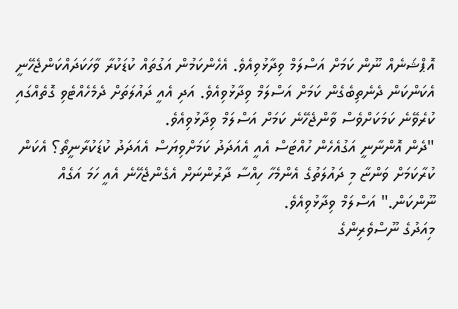އޮޕްޝަނެއް ނޫން ކަމަށް އަސްލަމް ވިދާޅުވިއެވެ. އެހެންކަމުން އަގުތައް ކުޑަކުރާ ވާހަކަދައްކަންޖެހޭނީ އެކަންކަން ދެނެތިބެގެން ކަމަށް އަސްލަމް ވިދާޅުވިއެވެ. އަދި އެއީ ދައުލަތަށް ދެމެހެއްޓެވި ގޮތެއްގައި ކުރެވޭނެ ކަމަކަށްވެސް ވާންޖެހޭނެ ކަމަށް އަސްލަމް ވިދާޅުވިއެވެ.
"ދެން އޮންނާނީ އަގުއެހެން ހުއްޓަސް އެއީ އެއަދަދު ކަމަށްވިޔަސް އެއަދަދު ކުޑަކުރާނީތޯ؟ އެކަން ކުރާކަމަށް ވަންޏާ މި ދައުލަތުގެ އެންމެހާ ހިއްސާ ދާރުންނަށް އެގެންޖެހޭނެ އެއީ ހަމަ އަގެއް ނޫންކަން." އަސްލަމް ވިދާޅުވިއެވެ.
މިއަދުގެ ނޫސްވެރިންގެ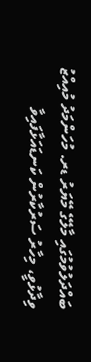ބައްދަލުވުމުގައި މާލޭގެ މޭޔަރު ޑރ. މުހަންމަދު މުއިއްޒު ވިދާޅުވީ، މިހާރު ސަރުކާރުން ކަނޑައަޅާފައިވާ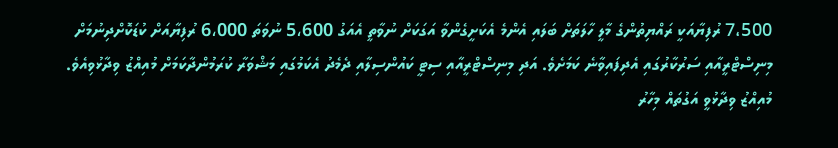7،500 ރުފިޔާއަކީ ރައްޔިތުންގެ މާލީ ހާލަތަށް ބަލައި އެންމެ އެކަށީގެންވާ އަގަކަށް ނުވާތީ އެއަގު 5،600 ނުވަތަ 6،000 ރުފިޔާއަށް ކުޑަކޮށްދިނުމަށް މިނިސްޓްރީއާއި ސަރުކާރުގައި އެދިފައިވާނެ ކަމަށެވެ. އަދި މިނިސްޓްރީއާއި ސިޓީ ކައުންސިލާއި ދެމެދު އެކަމުގައި މަޝްވަރާ ކުރަމުންދާކަމަށް މުއިއްޒު ވިދާޅުވިއެވެ.
މުއިއްޒު ވިދާޅުވީ އަގުތައް މިހާރު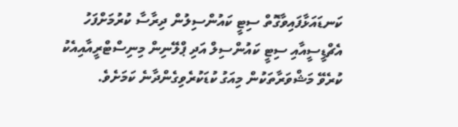ކަނޑައަޅާފައިވާގޮތް ސިޓީ ކައުންސިލުން ދިރާސާ ކުރުމަށްފަހު އެޗްޑީސީއާއި ސިޓީ ކައުންސިލް އަދި ޕްލޭނިން މިނިސްޓްރީއާއިއެކު ކުރެވޭ މަޝްވަރާތަކުން މިއަގު ކުޑަކުރެވިގެންދާނެ ކަމަށެވެ.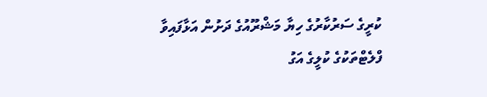ކުރީގެ ސަރުކާރުގެ ހިޔާ މަޝްރޫއުގެ ދަށުން އަޅާފައިވާ ފްލެޓްތަކުގެ ކުލީގެ އަގު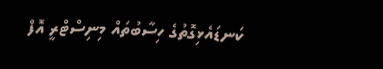ކަނޑައެޅިގޮތުގެ ހިސާބުތައް މިނިސްޓްރީ އޮފް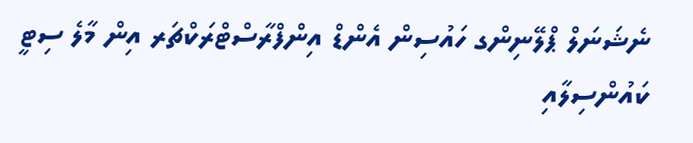ނެޝަނަލް ޕްލޭނިންގ ހައުސިން އެންޑް އިންފްރާސްޓްރަކްޗަރ އިން މާލެ ސިޓީ ކައުންސިލާއި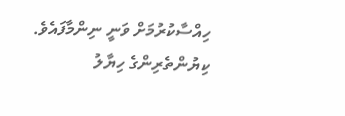ހިއްސާކުރުމަށް ވަނީ ނިންމާފައެވެ.
ކިޔުންތެރިންގެ ހިޔާލު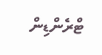ޓްރެންޑިން